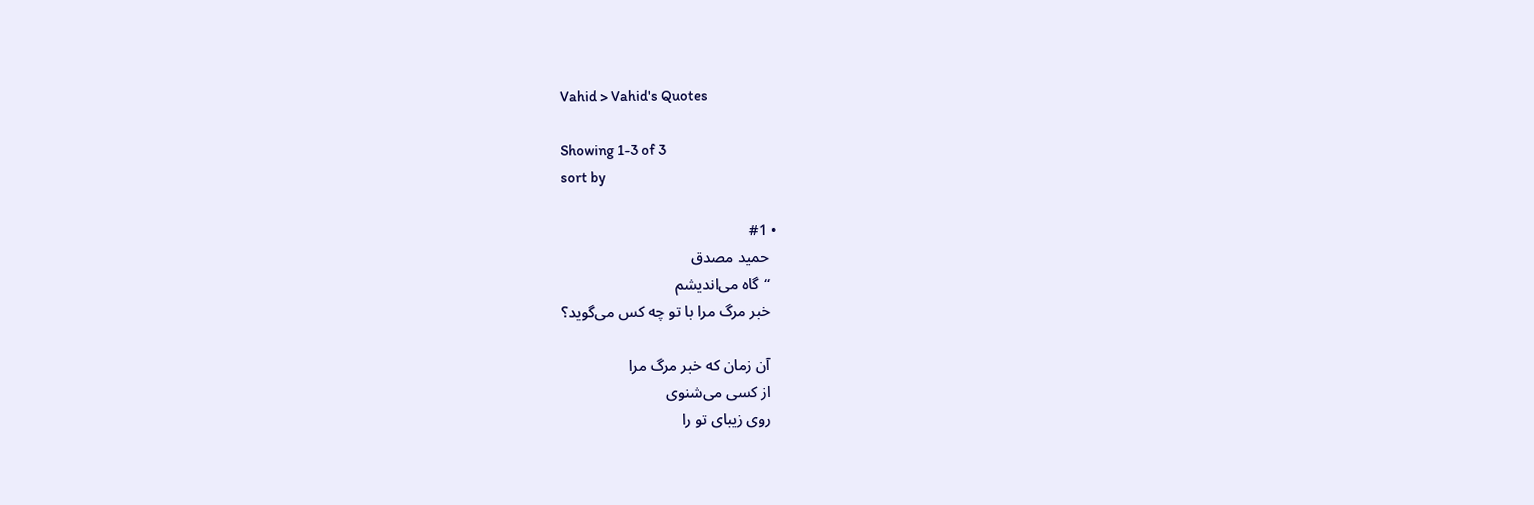Vahid > Vahid's Quotes

Showing 1-3 of 3
sort by

  • #1
    حمید مصدق
    “گاه می‌اندیشم
    خبر مرگ مرا با تو چه کس می‌گوید؟

    آن زمان که خبر مرگ مرا
    از کسی می‌شنوی
    روی زیبای تو را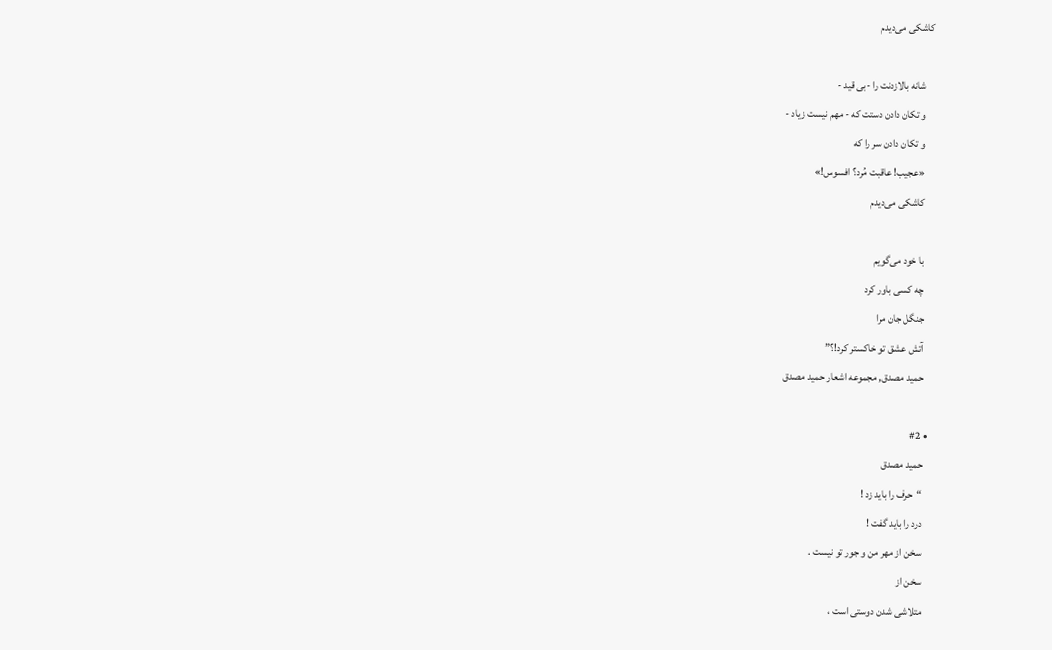کاشکی می‌دیدم

    شانه بالازدنت را -بی قید -
    و تکان دادن دستت که - مهم نیست زیاد -
    و تکان دادن سر را که
    «عجیب! عاقبت مُرد؟ افسوس!»
    کاشکی می‌دیدم

    با خود می‌گویم
    چه کسی باور کرد
    جنگل جان مرا
    آتش عشق تو خاکستر کرد!؟”
    حمید مصدق, مجموعه اشعار حمید مصدق

  • #2
    حمید مصدق
    “حرف را باید زد !
    درد را باید گفت !
    سخن از مهر من و جور تو نیست .
    سخن از
    متلاشی شدن دوستی است ،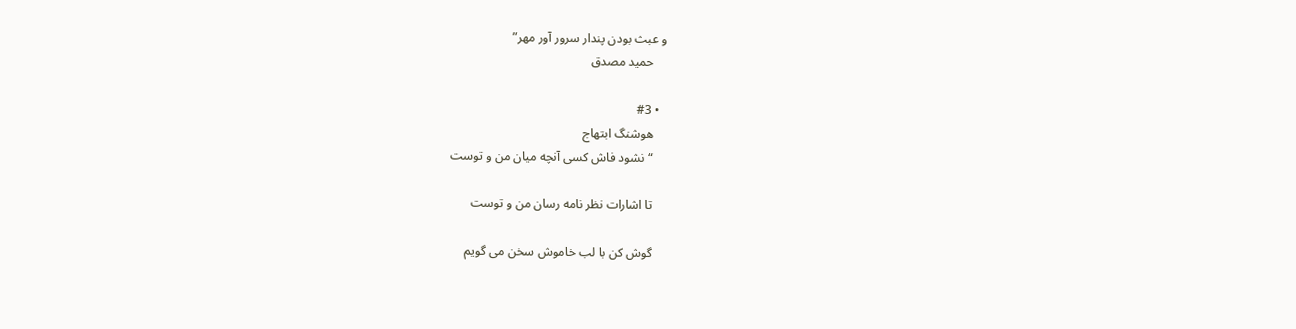و عبث بودن پندار سرور آور مهر”
    حمید مصدق

  • #3
    هوشنگ ابتهاج
    “نشود فاش کسی آنچه میان من و توست

    تا اشارات نظر نامه رسان من و توست

    گوش کن با لب خاموش سخن می گویم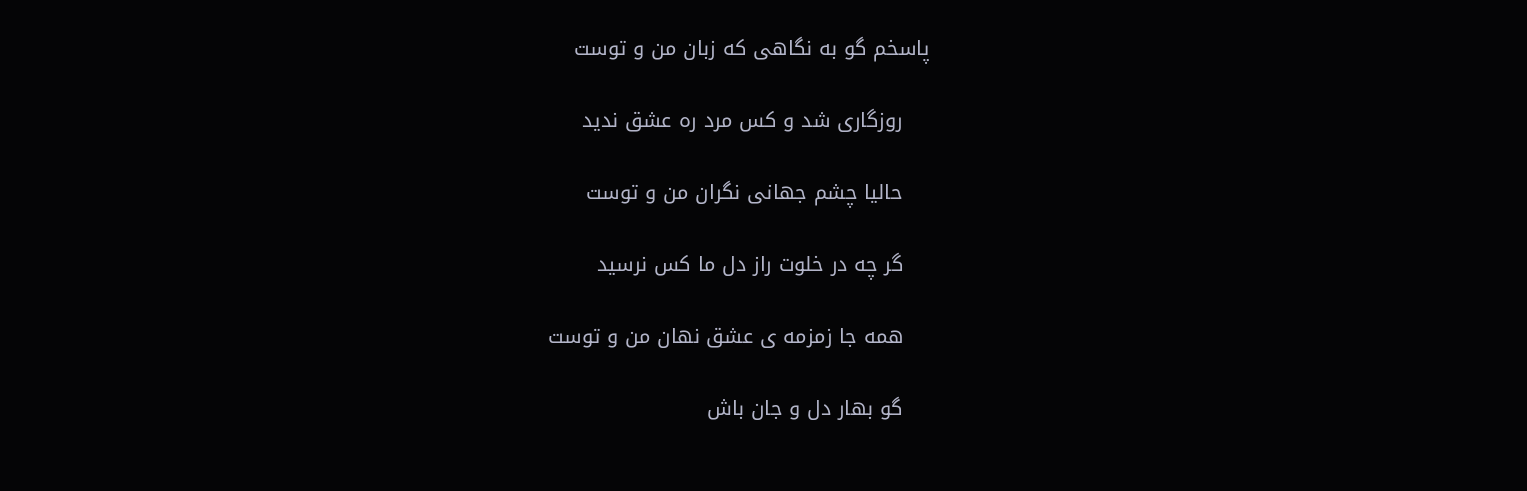پاسخم گو به نگاهی که زبان من و توست

    روزگاری شد و کس مرد ره عشق ندید

    حالیا چشم جهانی نگران من و توست

    گر چه در خلوت راز دل ما کس نرسید

    همه جا زمزمه ی عشق نهان من و توست

    گو بهار دل و جان باش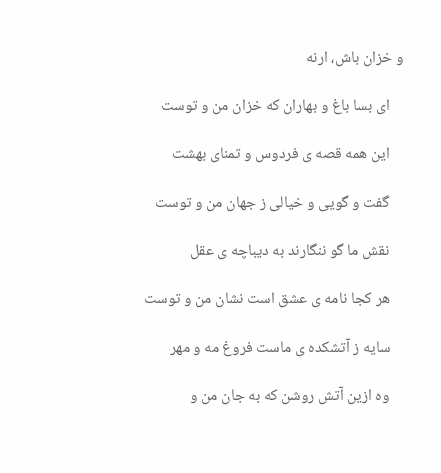و خزان باش، ارنه

    ای بسا باغ و بهاران که خزان من و توست

    این همه قصه ی فردوس و تمنای بهشت

    گفت و گویی و خیالی ز جهان من و توست

    نقش ما گو ننگارند به دیباچه ی عقل

    هر کجا نامه ی عشق است نشان من و توست

    سایه ز آتشکده ی ماست فروغ مه و مهر

    وه ازین آتش روشن که به جان من و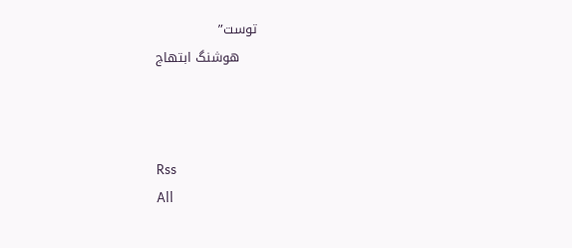توست”
    هوشنگ ابتهاج



Rss
All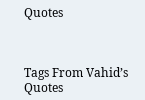Quotes



Tags From Vahid’s Quotes